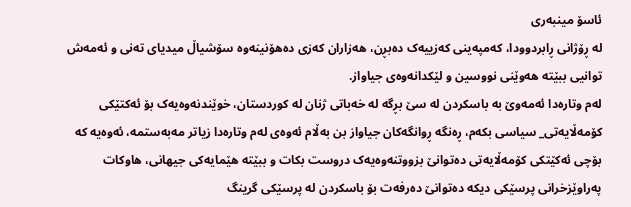ئاسۆ مینبەری
لە ڕۆژانی ڕابردوودا، کەمپەینی کەزییەک دەبڕن، هەزاران کەزی دەهۆنینەوە سۆشیاڵ میدیای تەنی و ئەمەش توانیی ببێتە هەوێنی نووسین و لێکدانەوەی جیاواز.
لەم وتارەدا ئەمەوێ بە باسکردن لە سێ بڕگە لە خەباتی ژنان لە کوردستان، خوێندنەوەیەک بۆ ئەکتێکی کۆمەڵایەتی_ سیاسی بکەم، ڕەنگە ڕوانگەکان جیاواز بن بەڵام ئەوەی لەم وتارەدا زیاتر مەبەستمە، ئەوەیە کە بۆچی ئەکێتکی کۆمەڵایەتی دەتوانێ بزووتنەوەیەک دروست بکات و ببێتە هێمایەکی جیهانی، هاوکات پەراوێزخرانی پرسێکی دیکە دەتوانێ دەرفەت بۆ باسکردن لە پرسێکی گرینگ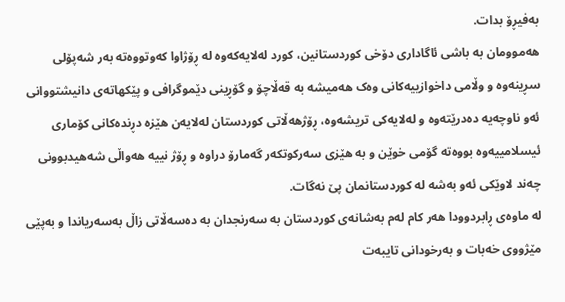بەفیڕۆ بدات.
هەموومان بە باشی ئاگاداری دۆخی کوردستانین، کورد لەلایەکەوە لە ڕۆژاوا کەوتووەتە بەر شەپۆلی سڕینەوە و وڵامی داخوازییەکانی وەک هەمیشە بە قەڵاچۆ و گۆڕینی دێموگرافی و پێکهاتەی دانیشتووانی ئەو ناوچەیە دەدرێتەوە و لەلایەکی تریشەوە، ڕۆژهەڵاتی کوردستان لەلایەن هێزە دڕندەکانی کۆماری ئیسلامییەوە بووەتە گۆمی خوێن و بە هێزی سەرکوتکەر گەمارۆ دراوە و ڕۆژ نییە هەواڵی شەهیدبوونی چەند لاوێکی ئەو بەشە لە کوردستانمان پێ نەگات.
لە ماوەی ڕابردوودا هەر کام لەم بەشانەی کوردستان بە سەرنجدان بە دەسەڵاتی زاڵ بەسەریاندا و بەپێی مێژووی خەبات و بەرخودانی تایبەت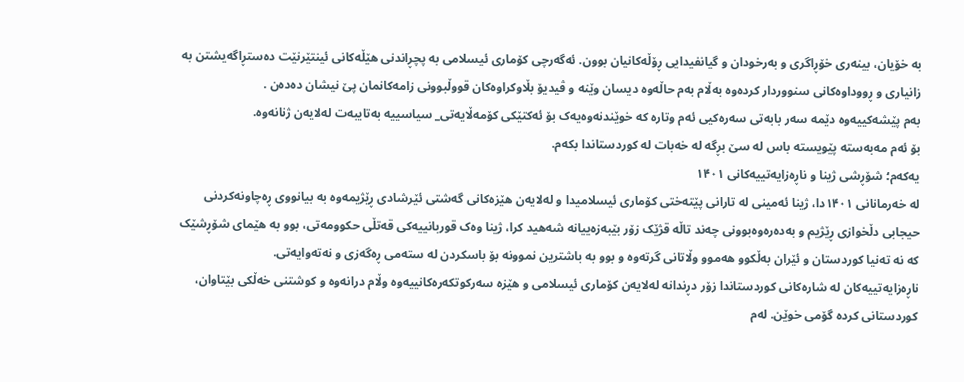بە خۆیان، بینەری خۆڕاگری و بەرخودان و گیانفیدایی ڕۆڵەکانیان بوون. ئەگەرچی کۆماری ئیسلامی بە پچڕاندنی هێڵەکانی ئینتێرنێت دەستڕاگەیشتن بە زانیاری و ڕووداوەکانی سنووردار کردەوە بەڵام بەم حاڵەوە دیسان وێنە و ڤیدیۆ بڵاوکراوەکان قووڵبوونی زامەکانمان پێ نیشان دەدەن .
بەم پێشەکییەوە دێمە سەر بابەتی سەرەکیی ئەم وتارە کە خوێندنەوەیەک بۆ ئەکتێکی کۆمەڵایەتی_ سیاسییە بەتایبەت لەلایەن ژنانەوە.
بۆ ئەم مەبەستە پێویستە باس لە سێ بڕگە لە خەبات لە کوردستاندا بکەم.
یەکەم؛ شۆڕشی ژینا و ناڕەزایەتییەکانی ۱۴۰۱
لە خەرمانانی ۱۴۰۱دا، ژینا ئەمینی لە تارانی پێتەختی کۆماری ئیسلامیدا و لەلایەن هێزەکانی گەشتی ئێرشادی ڕێژیمەوە بە بیانووی ڕەچاونەکردنی حیجابی دڵخوازی ڕێژیم و بەدەرەوەبوونی چەند تاڵە قژێک زۆر بێبەزەییانە شەهید کرا، ژینا وەک قوربانییەکی قەتڵی حکوومەتی، بوو بە هێمای شۆڕشێک کە نە تەنیا کوردستان و ئێران بەڵکوو هەموو وڵاتانی گرتەوە و بوو بە باشترین نموونە بۆ باسکردن لە ستەمی ڕەگەزی و نەتەوایەتی.
ناڕەزایەتییەکان لە شارەکانی کوردستاندا زۆر دڕندانە لەلایەن کۆماری ئیسلامی و هێزە سەرکوتکەرەکانییەوە وڵام درانەوە و کوشتنی خەڵکی بێتاوان، کوردستانی کردە گۆمی خوێن. لەم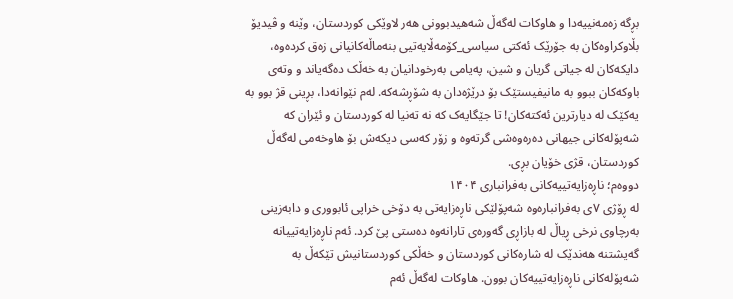بڕگە زەمەنییەدا و هاوکات لەگەڵ شەهیدبوونی هەر لاوێکی کوردستان، وێنە و ڤیدیۆ بڵاوکراوەکان بە جۆرێک ئەکتی سیاسی_کۆمەڵایەتیی بنەماڵەکانیانی زەق کردەوە، دایکەکان لە جیاتی گریان و شین، پەیامی بەرخودانیان بە خەڵک دەگەیاند و وتەی باوکەکان ببوو بە مانیفیستێک بۆ درێژەدان بە شۆڕشەکە. لەم نێوانەدا، بڕینی قژ بوو بە یەکێک لە دیارترین ئەکتەکان! تا جێگایەک کە نە تەنیا لە کوردستان و ئێران کە شەپۆلەکانی جیهانی دەرەوەشی گرتەوە و زۆر کەسی دیکەش بۆ هاوخەمی لەگەڵ کوردستان، قژی خۆیان بڕی.
دووەم؛ ناڕەزایەتییەکانی بەفرانباری ۱۴۰۴
لە ڕۆژی ۷ی بەفرانبارەوە شەپۆلێکی ناڕەزایەتی بە دۆخی خراپی ئابووری و دابەزینی بەرچاوی نرخی ڕیاڵ لە بازاڕی گەورەی تارانەوە دەستی پێ کرد. ئەم ناڕەزایەتییانە گەیشتنە هەندێک لە شارەکانی کوردستان و خەڵکی کوردستانیش تێکەڵ بە شەپۆلەکانی ناڕەزایەتییەکان بوون. هاوکات لەگەڵ ئەم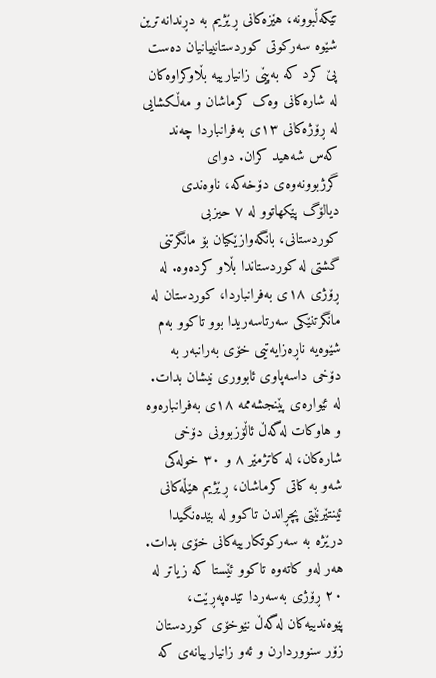تێکەڵبوونە، هێزەکانی ڕێژیم بە دڕندانەترین شێوە سەرکوتی کوردستانییانیان دەست پێ کرد کە بەپێی زانیارییە بڵاوکراوەکان لە شارەکانی وەک کرماشان و مەڵکشایی لە ڕۆژەکانی ۱۳ی بەفرانباردا چەند کەس شەهید کران. دوای گرژبوونەوەی دۆخەکە، ناوەندی دیالۆگ پێکهاتوو لە ۷ حیزبی کوردستانی، بانگەوازێکیان بۆ مانگرتنی گشتی لە کوردستاندا بڵاو کردەوە. لە ڕۆژی ۱۸ی بەفرانباردا، کوردستان لە مانگرتنێکی سەرتاسەریدا بوو تاکوو بەم شێوەیە ناڕەزایەتیی خۆی بەرانبەر بە دۆخی داسەپاوی ئابووری نیشان بدات. لە ئێوارەی پێنجشەممە ۱۸ی بەفرانبارەوە و هاوکات لەگەڵ ئاڵۆزبوونی دۆخی شارەکان، لە کاتژمێر ۸ و ۳۰ خولەکی شەو بە کاتی کرماشان، ڕێژیم هێڵەکانی ئینتێرنێتی پچڕاندن تاکوو لە بێدەنگیدا درێژە بە سەرکوتکارییەکانی خۆی بدات.
هەر لەو کاتەوە تاکوو ئێستا کە زیاتر لە ۲۰ ڕۆژی بەسەردا تێدەپەڕێت، پێوەندییەکان لەگەڵ نێوخۆی کوردستان زۆر سنووردارن و ئەو زانیارییانەی کە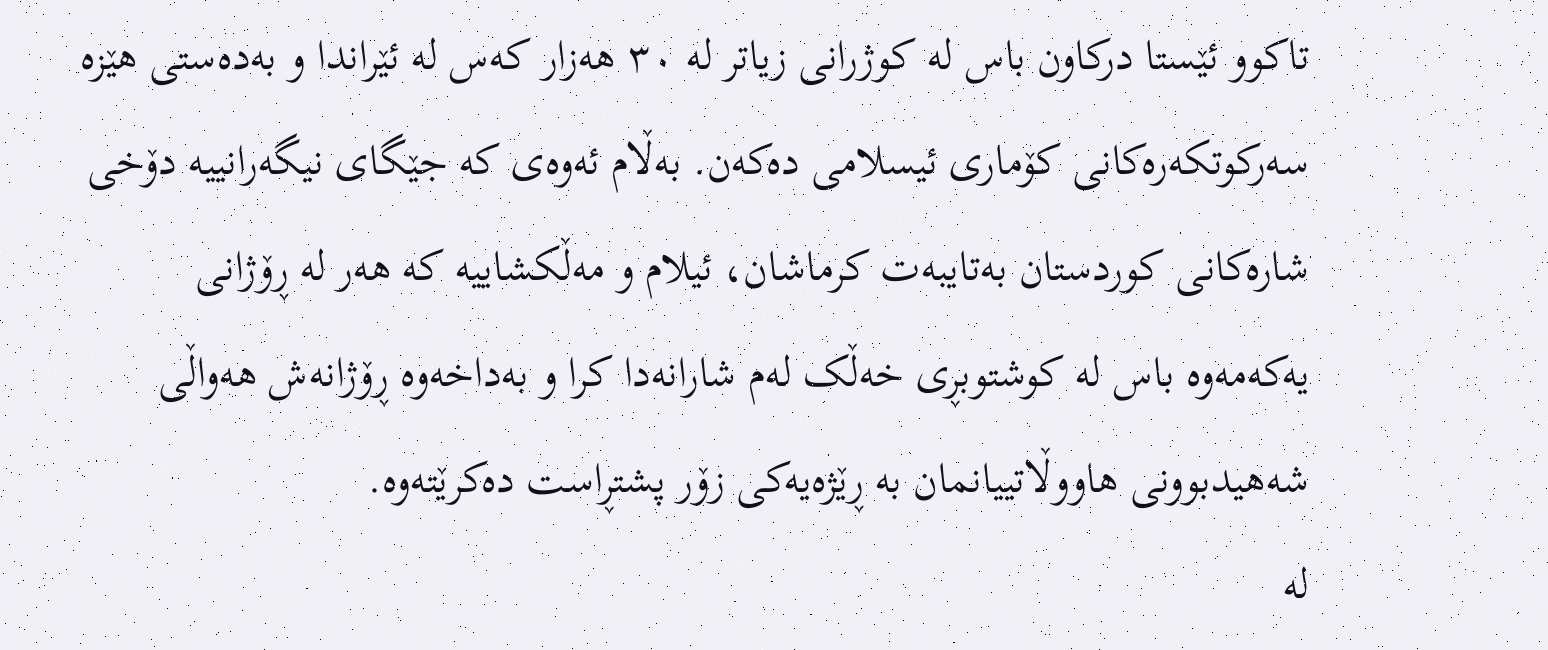تاکوو ئێستا درکاون باس لە کوژرانی زیاتر لە ۳۰ هەزار کەس لە ئێراندا و بەدەستی هێزە سەرکوتکەرەکانی کۆماری ئیسلامی دەکەن. بەڵام ئەوەی کە جێگای نیگەرانییە دۆخی شارەکانی کوردستان بەتایبەت کرماشان، ئیلام و مەڵکشاییە کە هەر لە ڕۆژانی یەکەمەوە باس لە کوشتوبڕی خەڵک لەم شارانەدا کرا و بەداخەوە ڕۆژانەش هەواڵی شەهیدبوونی هاووڵاتییانمان بە ڕێژەیەکی زۆر پشتڕاست دەکرێتەوە.
لە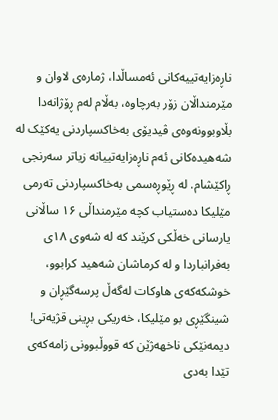ناڕەزایەتییەکانی ئەمساڵدا، ژمارەی لاوان و مێرمنداڵان زۆر بەرچاوە، بەڵام لەم ڕۆژانەدا بڵاوبوونەوەی ڤیدیۆی بەخاکسپاردنی یەکێک لە شەهیدەکانی ئەم ناڕەزایەتییانە زیاتر سەرنجی ڕاکێشام. لە ڕێوڕەسمی بەخاکسپاردنی تەرمی مێلیکا دەستیاب کچە مێرمنداڵی ۱۶ ساڵانی یارسانی خەڵکی کرێند کە لە شەوی ۱۸ی بەفرانباردا و لە کرماشان شەهید کرابوو، خوشکەکەی هاوکات لەگەڵ پرسەگێڕان و شینگێڕی بو مێلیکا، خەریکی بڕینی قژیەتی! دیمەنێکی ناخهەژێن کە قووڵبوونی زامەکەی تێدا بەدی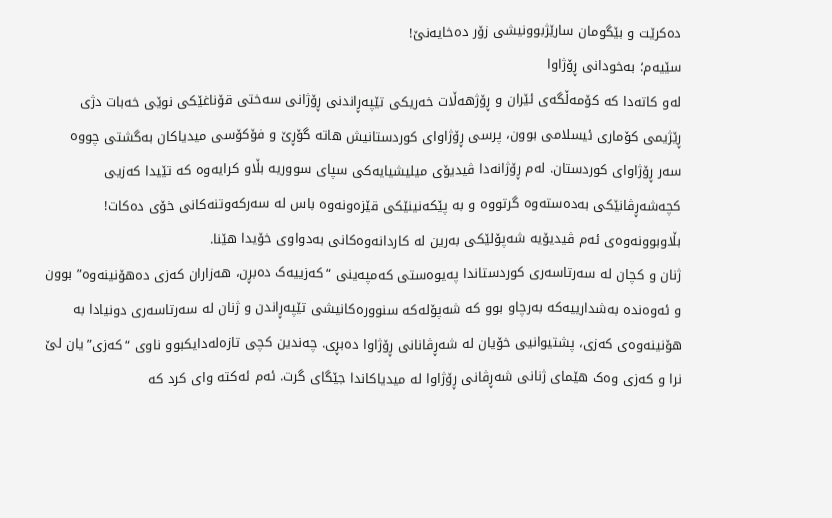دەکرێت و بێگومان سارێژبوونیشی زۆر دەخایەنێ!
سێیەم؛ بەخودانی ڕۆژاوا
لەو کاتەدا کە کۆمەڵگەی ئێران و ڕۆژهەڵات خەریکی تێپەڕاندنی ڕۆژانی سەختی قۆناغێکی نوێی خەبات دژی ڕێژیمی کۆماری ئیسلامی بوون، پرسی ڕۆژاوای کوردستانیش هاتە گۆڕێ و فۆکۆسی میدیاکان بەگشتی چووە سەر ڕۆژاوای کوردستان. لەم ڕۆژانەدا ڤیدیۆی میلیشیایەکی سپای سووریە بڵاو کرایەوە کە تێیدا کەزیی کچەشەڕڤانێکی بەدەستەوە گرتووە و بە پێکەنینێکی قێزەونەوە باس لە سەرکەوتنەکانی خۆی دەکات! بڵاوبوونەوەی ئەم ڤیدیۆیە شەپۆلێکی بەرین لە کاردانەوەکانی بەدواوی خۆیدا هێنا.
ژنان و کچان لە سەرتاسەری کوردستاندا پەیوەستی کەمپەینی “کەزییەک دەبڕن، هەزاران کەزی دەهۆنینەوە” بوون و ئەوەندە بەشدارییەکە بەرچاو بوو کە شەپۆلەکە سنوورەکانیشی تێپەڕاندن و ژنان لە سەرتاسەری دونیادا بە هۆنینەوەی کەزی، پشتیوانیی خۆیان لە شەڕڤانانی ڕۆژاوا دەبڕی. چەندین کچی تازەلەدایکبوو ناوی “کەزی”یان لێ نرا و کەزی وەک هێمای ژنانی شەڕڤانی ڕۆژاوا لە میدیاکاندا جێگای گرت. ئەم ئەکتە وای کرد کە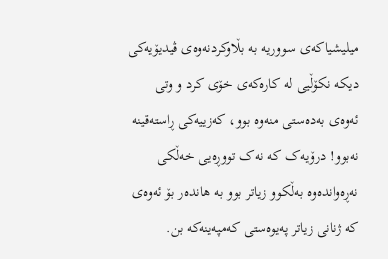میلیشیاکەی سووریە بە بڵاوکردنەوەی ڤیدیۆیەکی دیکە نکۆڵیی لە کارەکەی خۆی کرد و وتی ئەوەی بەدەستی منەوە بوو، کەزییەکی ڕاستەقینە نەبوو! درۆیەک کە نەک تووڕەیی خەڵکی نەڕەواندەوە بەڵکوو زیاتر بوو بە هاندەر بۆ ئەوەی کە ژنانی زیاتر پەیوەستی کەمپەینەکە بن.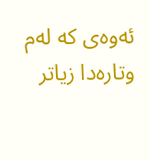ئەوەی کە لەم وتارەدا زیاتر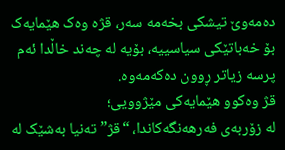دەمەوێ تیشکی بخەمە سەر، قژە وەک هێمایەک بۆ خەباتێکی سیاسییە، بۆیە لە چەند خاڵدا ئەم پرسە زیاتر ڕوون دەکەمەوە.
قژ وەکوو هێمایەکی مێژوویی؛
لە زۆربەی فەرهەنگەکاندا، “قژ” تەنیا بەشێک لە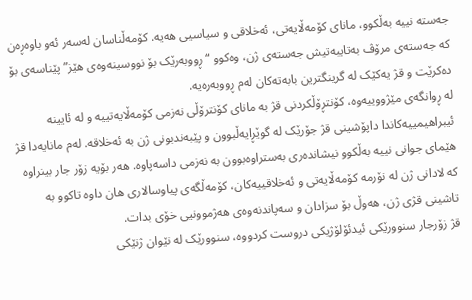جەستە نییە بەڵکوو، مانای کۆمەڵایەتی، ئەخلاقی و سیاسیی هەیە. کۆمەڵناسان لەسەر ئەو باوەڕەن کە جەستەی مرۆڤ بەتایبەتیش جەستەی ژن، وەکوو “ڕووبەرێک بۆ نووسینەوەی هێز” پێناسەی بۆ دەکرێت و قژ یەکێک لە گرینگترین بابەتەکان لەم ڕووبەرەیە.
لە ڕوانگەی مێژووییەوە، کۆنتڕۆڵکردنی قژ بە مانای کۆنترۆڵی نەزمی کۆمەڵایەتییە و لە ئایینە ئیبراهیمییەکاندا داپۆشینی قژ جۆرێک لە گوێڕایەڵبوون و پێبەندبونی ژن بە ئەخلاقە. لەم مانایەدا قژ هێمای جوانی نییە بەڵکوو نیشاندەری بەستراوەبوون بە نەزمی داسەپاوە. هەر بۆیە زۆر جار بینراوە کە لادانی ژن لە نۆرمە کۆمەڵایەتی و ئەخلاقییەکان، کۆمەڵگەی پیاوسالاری هان داوە تاکوو بە تاشینی قژی ژن، هەوڵ بۆ سزادان و سەپاندنەوەی هەژموونیی خۆی بدات.
قژ زۆرجار سنوورێکی ئیدئۆلۆژیکی دروست کردووە، سنوورێک لە نێوان ژنێکی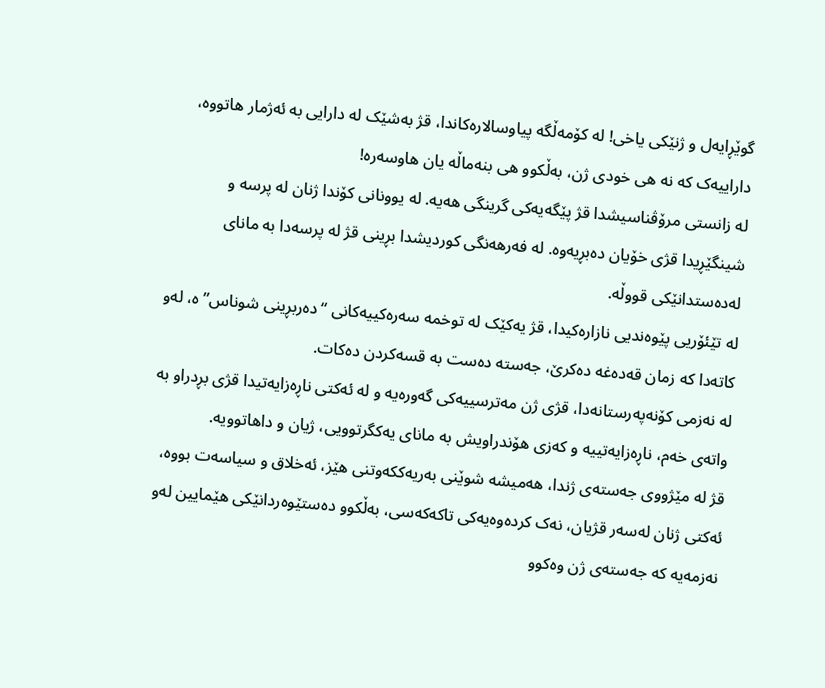گوێڕایەل و ژنێکی یاخی! لە کۆمەڵگە پیاوسالارەکاندا، قژ بەشێک لە دارایی بە ئەژمار هاتووە، داراییەک کە نە هی خودی ژن، بەڵکوو هی بنەماڵە یان هاوسەرە!
لە زانستی مرۆڤناسیشدا قژ پێگەیەکی گرینگی هەیە. لە یوونانی کۆندا ژنان لە پرسە و شینگێڕیدا قژی خۆیان دەبڕیەوە. لە فەرهەنگی کوردیشدا بڕینی قژ لە پرسەدا بە مانای لەدەستدانێکی قووڵە.
لە تێئۆریی پێوەندیی نازارەکیدا، قژ یەکێک لە توخمە سەرەکییەکانی “دەربڕینی شوناس”ە، لەو کاتەدا کە زمان قەدەغە دەکرێ، جەستە دەست بە قسەکردن دەکات.
لە نەزمی کۆنەپەرستانەدا، قژی ژن مەترسییەکی گەورەیە و لە ئەکتی ناڕەزایەتیدا قژی بڕدراو بە واتەی خەم، ناڕەزایەتییە و کەزی هۆندراویش بە مانای یەکگرتوویی، ژیان و داهاتوویە.
قژ لە مێژووی جەستەی ژندا، هەمیشە شوێنی بەریەککەوتنی هێز، ئەخلاق و سیاسەت بووە، ئەکتی ژنان لەسەر قژیان، نەک کردەوەیەکی تاکەکەسی، بەڵکوو دەستێوەردانێکی هێمایین لەو نەزمەیە کە جەستەی ژن وەکوو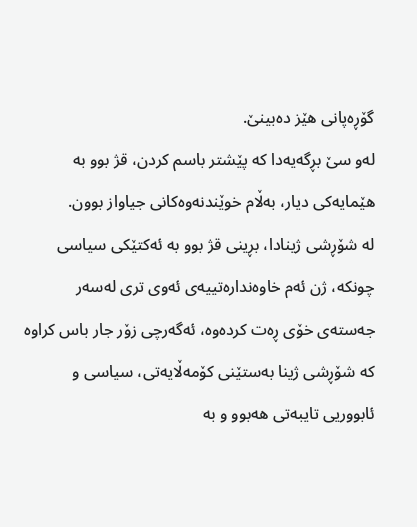گۆڕەپانی هێز دەبینێ.
لەو سێ بڕگەیەدا کە پێشتر باسم کردن، قژ بوو بە هێمایەکی دیار، بەڵام خوێندنەوەکانی جیاواز بوون.
لە شۆڕشی ژینادا، بڕینی قژ بوو بە ئەکتێکی سیاسی چونکە، ژن ئەم خاوەندارەتییەی ئەوی تری لەسەر جەستەی خۆی ڕەت کردەوە، ئەگەرچی زۆر جار باس کراوە کە شۆڕشی ژینا بەستێنی کۆمەڵایەتی، سیاسی و ئابووریی تایبەتی هەبوو و بە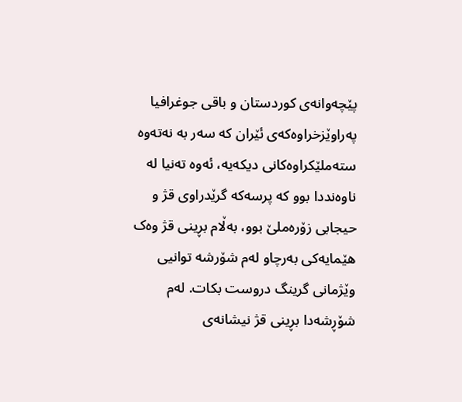پێچەوانەی کوردستان و باقی جوغرافیا پەراوێزخراوەکەی ئێران کە سەر بە نەتەوە ستەملێکراوەکانی دیکەیە، ئەوە تەنیا لە ناوەنددا بوو کە پرسەکە گرێدراوی قژ و حیجابی زۆرەملێ بوو، بەڵام بڕینی قژ وەک هێمایەکی بەرچاو لەم شۆرشە توانیی وێژمانی گرینگ دروست بکات. لەم شۆڕشەدا بڕینی قژ نیشانەی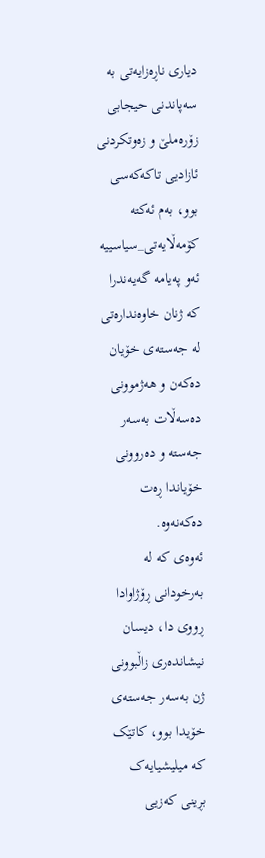دیاری ناڕەزایەتی بە سەپاندنی حیجابی زۆرەملێ و زەوتکردنی ئازادیی تاکەکەسی بوو، بەم ئەکتە کۆمەڵایەتی_سیاسییە ئەو پەیامە گەیەندرا کە ژنان خاوەندارەتی لە جەستەی خۆیان دەکەن و هەژموونی دەسەڵات بەسەر جەستە و دەروونی خۆیاندا ڕەت دەکەنەوە.
ئەوەی کە لە بەرخودانی ڕۆژاوادا ڕووی دا، دیسان نیشاندەری زاڵبوونی ژن بەسەر جەستەی خۆیدا بوو، کاتێک کە میلیشیایەک بڕینی کەزیی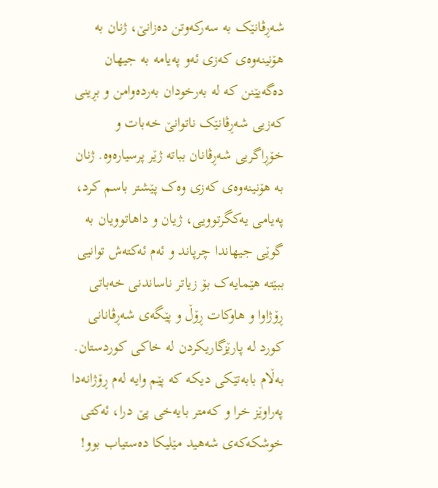شەڕڤانێک بە سەرکەوتن دەزانێ، ژنان بە هۆنینەوەی کەزی ئەو پەیامە بە جیهان دەگەیێنن کە لە بەرخودان بەردەوامن و بڕینی کەزیی شەڕڤانێک ناتوانێ خەبات و خۆڕاگریی شەڕڤانان بباتە ژێر پرسیارەوە. ژنان بە هۆنینەوەی کەزی وەک پێشتر باسم کرد، پەیامی یەکگرتوویی، ژیان و داهاتوویان بە گوێی جیهاندا چرپاند و ئەم ئەکتەش توانیی ببێتە هێمایەک بۆ زیاتر ناساندنی خەباتی ڕۆژاوا و هاوکات ڕۆڵ و پێگەی شەڕڤانانی کورد لە پارێزگاریکردن لە خاکی کوردستان.
بەڵام بابەتێکی دیکە کە پێم وایە لەم ڕۆژانەدا پەراوێز خرا و کەمتر بایەخی پێ درا، ئەکتی خوشکەکەی شەهید مێلیکا دەستیاب بوو!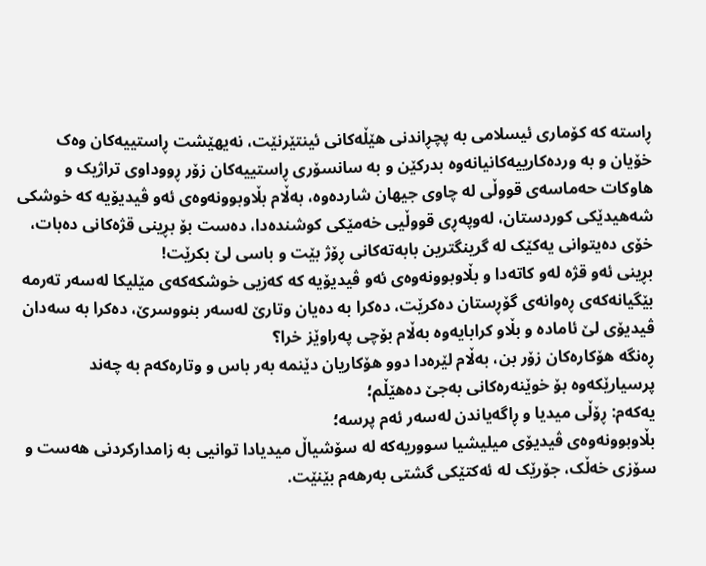ڕاستە کە کۆماری ئیسلامی بە پچڕاندنی هێڵەکانی ئینتێرنێت، نەیهێشت ڕاستییەکان وەک خۆیان و بە وردەکارییەکانیانەوە بدرکێن و بە سانسۆری ڕاستییەکان زۆر ڕووداوی تراژیک و هاوکات حەماسەی قووڵی لە چاوی جیهان شاردەوە، بەڵام بڵاوبوونەوەی ئەو ڤیدیۆیە کە خوشکی شەهیدێکی کوردستان، لەوپەڕی قووڵیی خەمێکی کوشندەدا، دەست بۆ بڕینی قژەکانی دەبات، خۆی دەیتوانی یەکێک لە گرینگترین بابەتەکانی ڕۆژ بێت و باسی لێ بکرێت!
بڕینی ئەو قژە لەو کاتەدا و بڵاوبوونەوەی ئەو ڤیدیۆیە کە کەزیی خوشکەکەی مێلیکا لەسەر تەرمە بێگیانەکەی ڕەوانەی گۆڕستان دەکرێت، دەکرا بە دەیان وتارێ لەسەر بنووسرێ، دەکرا بە سەدان ڤیدیۆی لێ ئامادە و بڵاو کرابایەوە بەڵام بۆچی پەراوێز خرا؟
ڕەنگە هۆکارەکان زۆر بن، بەڵام لێرەدا دوو هۆکاریان دێنمە بەر باس و وتارەکەم بە چەند پرسیارێکەوە بۆ خوێنەرەکانی بەجێ دەهێڵم؛
یەکەم: ڕۆڵی میدیا و ڕاگەیاندن لەسەر ئەم پرسە؛
بڵاوبوونەوەی ڤیدیۆی میلیشیا سووریەکە لە سۆشیاڵ میدیادا توانیی بە زامدارکردنی هەست و سۆزی خەڵک، جۆرێک لە ئەکتێکی گشتی بەرهەم بێنێت.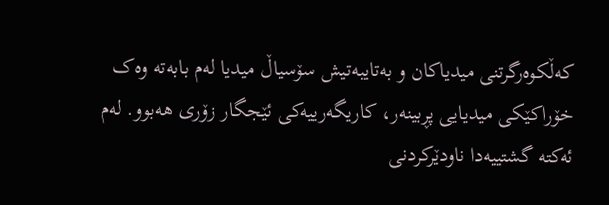کەڵکوەرگرتنی میدیاکان و بەتایبەتیش سۆسیاڵ میدیا لەم بابەتە وەک خۆراکێکی میدیایی پڕبینەر، کاریگەرییەکی ئێجگار زۆری هەبوو. لەم ئەکتە گشتییەدا ناودێرکردنی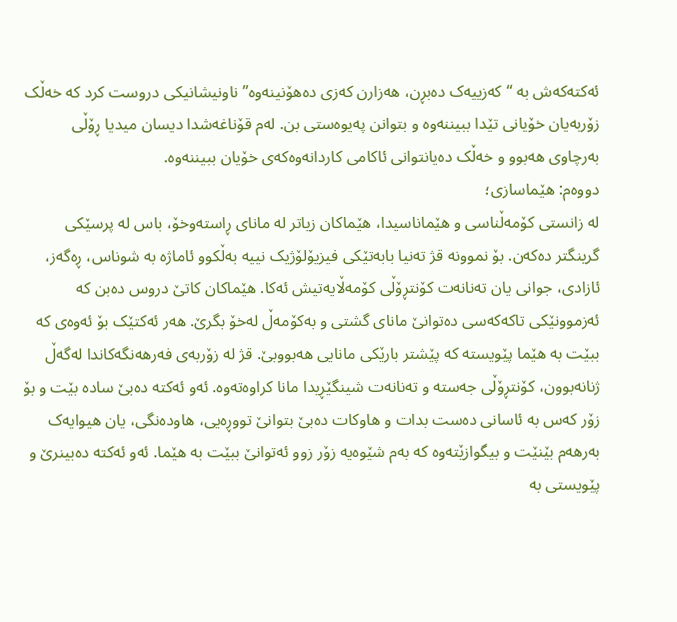ئەکتەکەش بە “کەزییەک دەبڕن، هەزارن کەزی دەهۆنینەوە” ناونیشانیکی دروست کرد کە خەڵک زۆربەیان خۆیانی تێدا ببیننەوە و بتوانن پەیوەستی بن. لەم قۆناغەشدا دیسان میدیا ڕۆڵی بەرچاوی هەبوو و خەڵک دەیانتوانی ئاکامی کاردانەوەکەی خۆیان ببیننەوە.
دووەم: هێماسازی؛
لە زانستی کۆمەڵناسی و هێماناسیدا، هێماکان زیاتر لە مانای ڕاستەوخۆ، باس لە پرسێکی گرینگتر دەکەن. بۆ نموونە قژ تەنیا بابەتێکی فیزیۆلۆژیک نییە بەڵکوو ئاماژە بە شوناس، ڕەگەز، ئازادی، جوانی یان تەنانەت کۆنتڕۆڵی کۆمەڵایەتیش ئەکا. هێماکان کاتێ دروس دەبن کە ئەزموونێکی تاکەکەسی دەتوانێ مانای گشتی و بەکۆمەڵ لەخۆ بگرێ. هەر ئەکتێک بۆ ئەوەی کە ببێت بە هێما پێویستە کە پێشتر بارێکی مانایی هەبووبێ. قژ لە زۆربەی فەرهەنگەکاندا لەگەڵ ژنانەبوون، کۆنتڕۆڵی جەستە و تەنانەت شینگێڕیدا مانا کراوەتەوە. ئەو ئەکتە دەبێ سادە بێت و بۆ زۆر کەس بە ئاسانی دەست بدات و هاوکات دەبێ بتوانێ تووڕەیی، هاودەنگی، یان هیوایەک بەرهەم بێنێت و بیگوازێتەوە کە بەم شێوەیە زۆر زوو ئەتوانێ ببێت بە هێما. ئەو ئەکتە دەبینرێ و پێویستی بە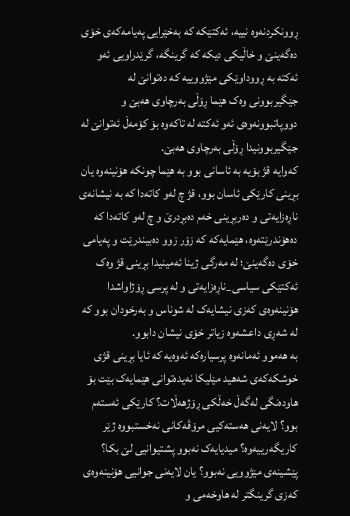ڕوونکردنەوە نییە، ئەکتێکە کە بەخێرایی پەیامەکەی خۆی دەگەینێ و خاڵیکی دیکە کە گرینگە، گرێدراویی ئەو ئەکتە بە ڕووداوێکی مێژووییە کە دەتوانێ لە جێگیربوونی وەک هێما ڕۆڵی بەرچاوی هەبێ و دووپاتبوونەوەی ئەو ئەکتە لە تاکەوە بۆ کۆمەڵ ئەتوانێ لە جێگیربوونیدا ڕۆڵی بەرچاوی هەبێ.
کەوایە قژ بۆیە بە ئاسانی بوو بە هێما چونکە هۆنینەوە یان بڕینی کارێکی ئاسان بوو، قژ چ لەو کاتەدا کە بە نیشانەی ناڕەزایەتی و دەربڕینی خەم دەبڕدرێ و چ لەو کاتەدا کە دەهۆندرێتەوە، هێمایەکە کە زۆر زوو دەبیندرێت و پەیامی خۆی دەگەینێ؛ لە مەرگی ژینا ئەمینیدا بڕینی قژ وەک ئەکتێکی سیاسی_ناڕەزایەتی و لە پرسی ڕۆژاواشدا هۆنینەوەی کەزی نیشایەک لە شوناس و بەرخودان بوو کە لە شەڕی داعشەوە زیاتر خۆی نیشان دابوو.
بە هەموو ئەمانەوە پرسیارەکە ئەوەیە کە ئایا بڕینی قژی خوشکەکەی شەهید مێلیکا نەیدەتوانی هێمایەک بێت بۆ هاودەنگی لەگەڵ خەڵکی ڕۆژهەڵات؟ کارێکی ئەستەم بوو؟ لایەنی هەستەکیی مرۆڤەکانی نەخستبووە ژێر کاریگەرییەوە؟ میدیایەک نەبوو پشتیوانیی لێ بکا؟ پێشینەی مێژوویی نەبوو؟ یان لایەنی جوانیی هۆنینەوەی کەزی گرینگتر لە هاوخەمی و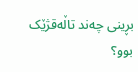بڕینی چەند تاڵەقژێک بوو؟